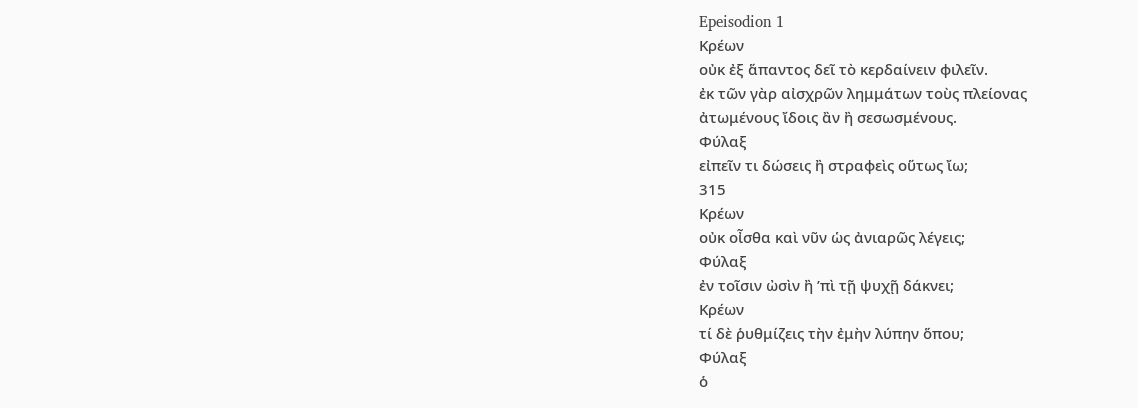Epeisodion 1
Κρέων
οὐκ ἐξ ἅπαντος δεῖ τὸ κερδαίνειν φιλεῖν.
ἐκ τῶν γὰρ αἰσχρῶν λημμάτων τοὺς πλείονας
ἀτωμένους ἴδοις ἂν ἢ σεσωσμένους.
Φύλαξ
εἰπεῖν τι δώσεις ἢ στραφεὶς οὕτως ἴω;
315
Κρέων
οὐκ οἶσθα καὶ νῦν ὡς ἀνιαρῶς λέγεις;
Φύλαξ
ἐν τοῖσιν ὠσὶν ἢ ʼπὶ τῇ ψυχῇ δάκνει;
Κρέων
τί δὲ ῥυθμίζεις τὴν ἐμὴν λύπην ὅπου;
Φύλαξ
ὁ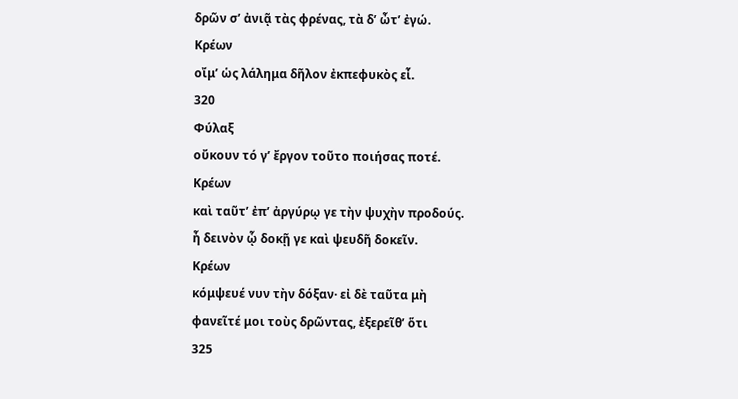δρῶν σʼ ἀνιᾷ τὰς φρένας, τὰ δʼ ὦτʼ ἐγώ.
Κρέων
οἴμʼ ὡς λάλημα δῆλον ἐκπεφυκὸς εἶ.
320
Φύλαξ
οὔκουν τό γʼ ἔργον τοῦτο ποιήσας ποτέ.
Κρέων
καὶ ταῦτʼ ἐπʼ ἀργύρῳ γε τὴν ψυχὴν προδούς.
ἦ δεινὸν ᾧ δοκῇ γε καὶ ψευδῆ δοκεῖν.
Κρέων
κόμψευέ νυν τὴν δόξαν· εἰ δὲ ταῦτα μὴ
φανεῖτέ μοι τοὺς δρῶντας, ἐξερεῖθʼ ὅτι
325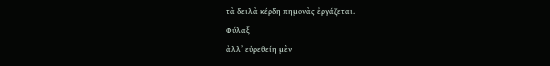τὰ δειλὰ κέρδη πημονὰς ἐργάζεται.
Φύλαξ
ἀλλʼ εὑρεθείη μὲν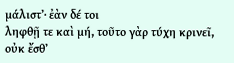μάλιστʼ· ἐὰν δέ τοι
ληφθῇ τε καὶ μή, τοῦτο γὰρ τύχη κρινεῖ,
οὐκ ἔσθʼ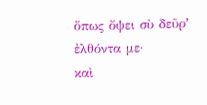ὅπως ὄψει σὺ δεῦρʼ ἐλθόντα με·
καὶ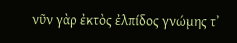νῦν γὰρ ἐκτὸς ἐλπίδος γνώμης τʼ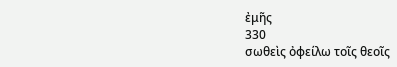ἐμῆς
330
σωθεὶς ὀφείλω τοῖς θεοῖς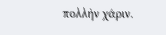πολλὴν χάριν.